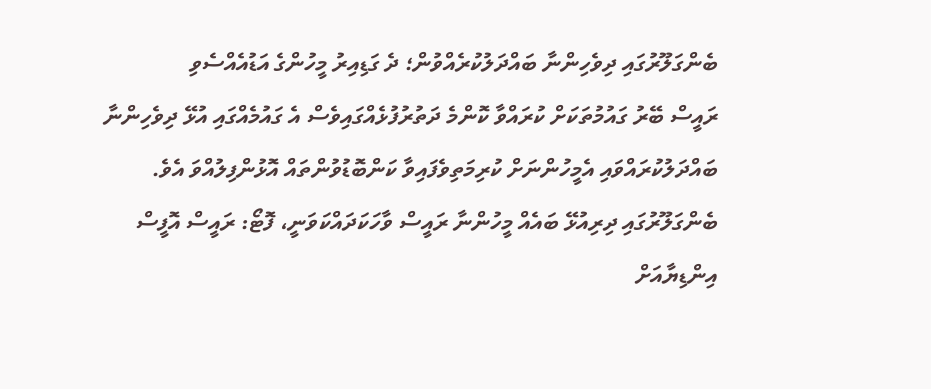ބެންގަލޫރުގައި ދިވެހިންނާ ބައްދަލުކުރެއްވުން؛ ދެ ގަޑިއިރު މީހުންގެ އަޑުއެއްސެވި
ރައީސް ބޭރު ގައުމުތަކަށް ކުރައްވާ ކޮންމެ ދަތުރުފުޅެއްގައިވެސް އެ ގައުމެއްގައި އުޅޭ ދިވެހިންނާ ބައްދަލުކުރައްވައި އެމީހުންނަށް ކުރިމަތިވެފައިވާ ކަންބޮޑުވުންތައް އޮޅުންފިލުއްވަ އެވެ.
ބެންގަލޫރުގައި ދިރިއުޅޭ ބައެއް މީހުންނާ ރައީސް ވާހަކަދައްކަވަނީ، ފޮޓޯ: ރައީސް އޮފީސް
އިންޑިޔާއަށް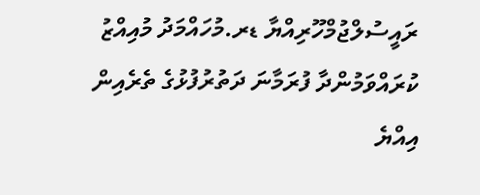ރައީސުލްޖުމްހޫރިއްޔާ ޑރ.މުހައްމަދު މުއިއްޒު ކުރައްވަމުންދާ ފުރަމާނަ ދަތުރުފުޅުގެ ތެރެއިން އިއްޔެ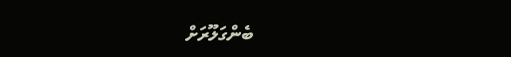ބެންގަލޫރަށް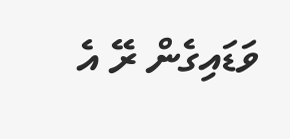ވަޑައިގެން ރޭ އެ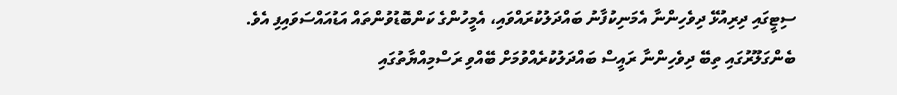ސިޓީގައި ދިރިއުޅޭ ދިވެހިންނާ އެމަނިކުފާނު ބައްދަލުކުރައްވައި، އެމީހުންގެ ކަންބޮޑުވުންތައް އަޑުއައްސަވައިފި އެވެ.
ބެންގަލޫރުގައި ތިބޭ ދިވެހިންނާ ރައީސް ބައްދަލުކުރެއްވުމަށް ބޭއްވި ރަސްމިއްޔާތުގައި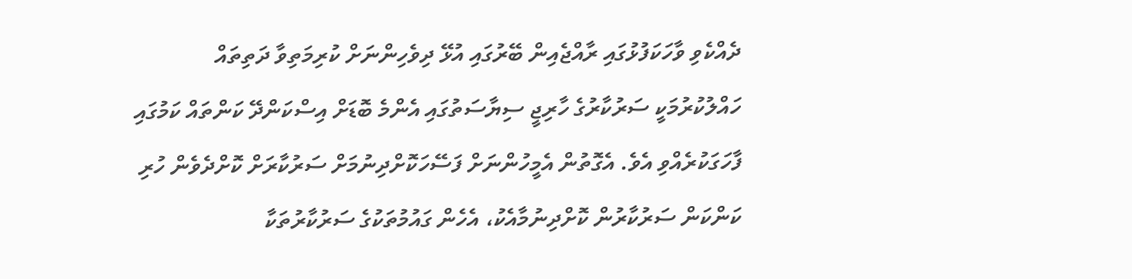ދެއްކެވި ވާހަކަފުޅުގައި ރާއްޖެއިން ބޭރުގައި އުޅޭ ދިވެހިންނަށް ކުރިމަތިވާ ދަތިތައް ހައްލުކުރުމަކީ ސަރުކާރުގެ ހާރިޖީ ސިޔާސަތުގައި އެންމެ ބޮޑަށް އިސްކަންދޭ ކަންތައް ކަމުގައި ފާހަގަކުރެއްވި އެވެ. އެގޮތުން އެމީހުންނަށް ފަސޭހަކޮށްދިނުމަށް ސަރުކާރަށް ކޮށްދެވެން ހުރި ކަންކަން ސަރުކާރުން ކޮށްދިނުމާއެކު، އެހެން ގައުމުތަކުގެ ސަރުކާރުތަކާ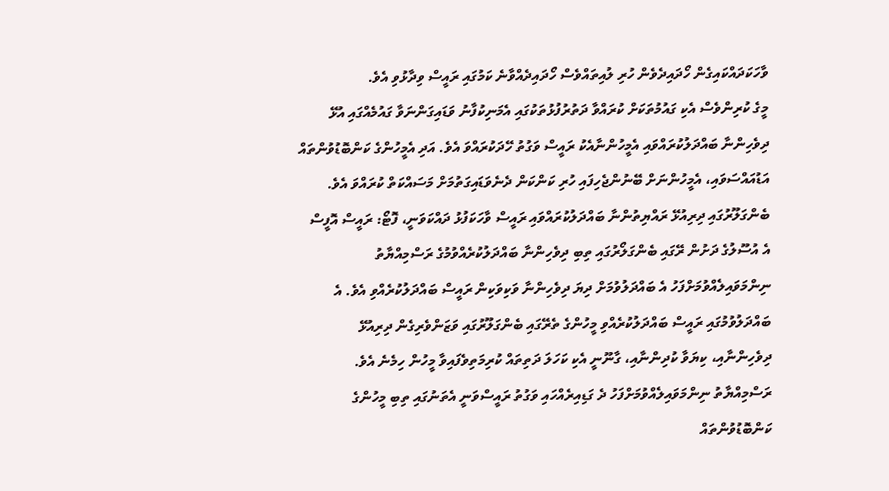ވާހަކަދައްކައިގެން ހޯދައިދެވެން ހުރި ލުއިތައްވެސް ހޯދައިދެއްވާނެ ކަމުގައި ރައީސް ވިދާޅުވި އެވެ.
މީގެ ކުރިންވެސް އެކި ގައުމުތަކަށް ކުރައްވާ ދަތުރުފުޅުތަކުގައި އެމަނިކުފާނު ވަޑައިގަންނަވާ ގައުމެއްގައި އުޅޭ ދިވެހިންނާ ބައްދަލުކުރައްވައި އެމީހުންނާއެކު ރައީސް ވަގުތު ހޭދަކުރައްވަ އެވެ. އަދި އެމީހުންގެ ކަންބޮޑުވުންތައް އަޑުއައްސަވައި، އެމީހުންނަށް ބޭނުންޖެހިފައި ހުރި ކަންކަން ދެނެވަޑައިގަތުމަށް މަސައްކަތް ކުރައްވަ އެވެ.
ބެންގަލޫރުގައި ދިރިއުޅޭ ރައްޔިތުންނާ ބައްދަލުކުރައްވައި ރައީސް ވާހަކަފުޅު ދައްކަވަނީ، ފޮޓޯ: ރައީސް އޮފީސް
އެ އުސޫލުގެ ދަށުން ރޭގައި ބެންގަލޯރުގައި ތިބި ދިވެހިންނާ ބައްދަލުކުރެއްވުމުގެ ރަސްމިއްޔާތު ނިންމަވައިލެއްވުމަށްފަހު އެ ބައްދަލުވުމަށް ދިޔަ ދިވެހިންނާ ވަކިވަކިން ރައީސް ބައްދަލުކުރެއްވި އެވެ. އެ ބައްދަލުވުމުގައި ރައީސް ބައްދަލުކުރެއްވި މީހުންގެ ތެރޭގައި ބެންގަލޫރުގައި ވަޒަންވެރިގެން ދިރިއުޅޭ ދިވެހިންނާއި، ކިޔަވާ ކުދިންނާއި، ގާނޫނީ އެކި ކަހަލަ ދަތިތައް ކުރިމަތިވެފައިވާ މީހުން ހިމެނެ އެވެ.
ރަސްމިއްޔާތު ނިންމަވައިލެއްވުމަށްފަހު ދެ ގަޑިއިރެއްހައި ވަގުތު ރައީސްވަނީ އެތަނުގައި ތިބި މީހުންގެ ކަންބޮޑުވުންތައް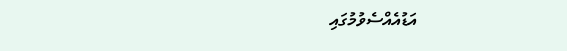އަޑުއެއްސެވުމުގައި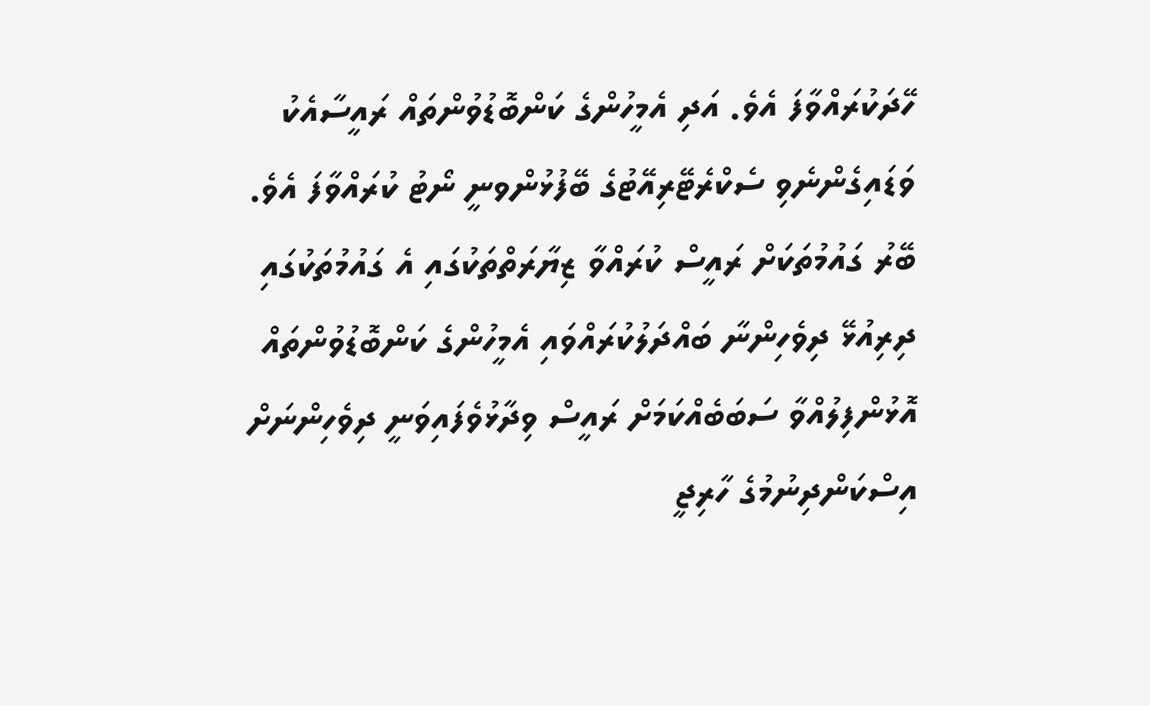ހޭދަކުރައްވާފަ އެވެ. އަދި އެމީހުންގެ ކަންބޮޑުވުންތައް ރައީސާއެކު ވަޑައިގެންނެވި ސެކްރެޓޭރިއޭޓުގެ ބޭފުޅުންވނީ ނޯޓު ކުރައްވާފަ އެވެ.
ބޭރު ގައުމުތަކަށް ރައީސް ކުރައްވާ ޒިޔާރަތްތަކުގައި އެ ގައުމުތަކުގައި ދިރިއުޅޭ ދިވެހިންނާ ބައްދަލުކުރައްވައި އެމީހުންގެ ކަންބޮޑުވުންތައް އޮޅުންފިލުއްވާ ސަބަބެއްކަމަށް ރައީސް ވިދާޅުވެފައިވަނީ ދިވެހިންނަށް އިސްކަންދިނުމުގެ ހާރިޖީ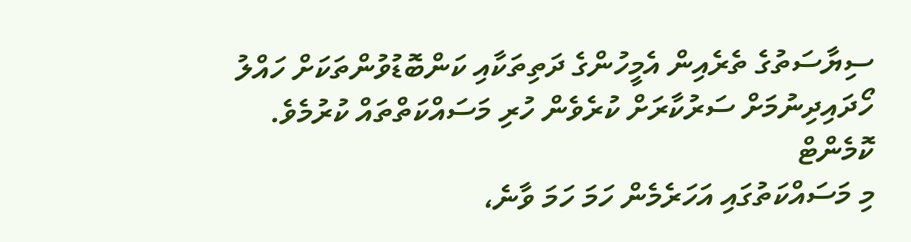ސިޔާސަތުގެ ތެރެއިން އެމީހުންގެ ދަތިތަކާއި ކަންބޮޑުވުންތަކަށް ހައްލު ހޯދައިދިނުމަށް ސަރުކާރަށް ކުރެވެން ހުރި މަސައްކަތްތައް ކުރުމެވެ.
ކޮމެންޓް
މި މަސައްކަތުގައި އަހަރެމެން ހަމަ ހަމަ ވާނެ،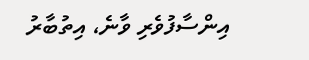އިންސާފުވެރި ވާނެ، އިތުބާރު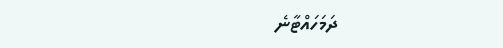ދަމަހައްޓާނެ